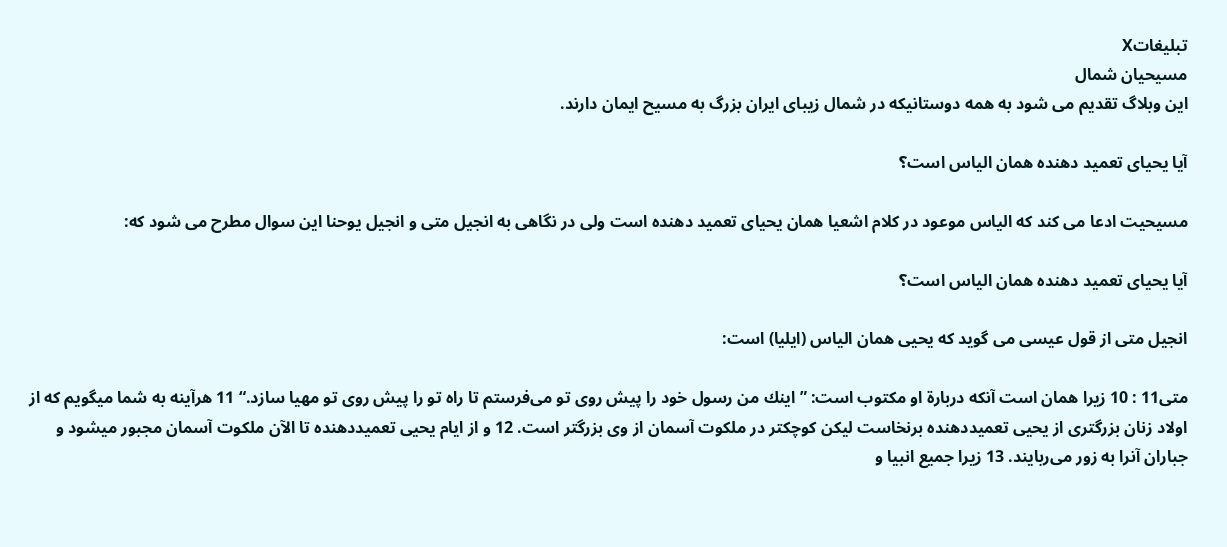تبليغاتX
مسیحیان شمال
این وبلاگ تقدیم می شود به همه دوستانیکه در شمال زیبای ایران بزرگ به مسیح ایمان دارند.

آیا یحیای تعمید دهنده همان الیاس است؟

مسیحیت ادعا می کند که الیاس موعود در کلام اشعیا همان یحیای تعمید دهنده است ولی در نگاهی به انجیل متی و انجیل یوحنا این سوال مطرح می شود که:

آیا یحیای تعمید دهنده همان الیاس است؟

انجیل متی از قول عیسی می گوید که یحیی همان الیاس (ایلیا) است:

متی11 : 10 زیرا همان است آنكه دربارة او مكتوب است: ” اینك من رسول خود را پیش روی تو می‌فرستم تا راه تو را پیش روی تو مهیا سازد.“ 11 هرآینه به شما میگویم كه از اولاد زنان بزرگتری از یحیی تعمیددهنده برنخاست لیكن كوچكتر در ملكوت آسمان از وی بزرگتر است. 12 و از ایام یحیی تعمیددهنده تا الآن ملكوت آسمان مجبور میشود و جباران آنرا به زور می‌ربایند. 13 زیرا جمیع انبیا و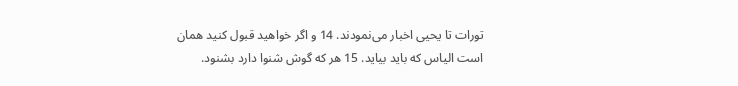تورات تا یحیی اخبار می‌نمودند. 14 و اگر خواهید قبول كنید همان است الیاس كه باید بیاید. 15 هر كه گوش شنوا دارد بشنود.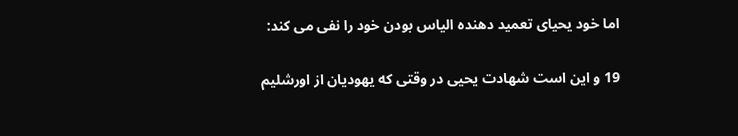اما خود یحیای تعمید دهنده الیاس بودن خود را نفی می کند:

19 و این است شهادت یحیی در وقتی كه یهودیان از اورشلیم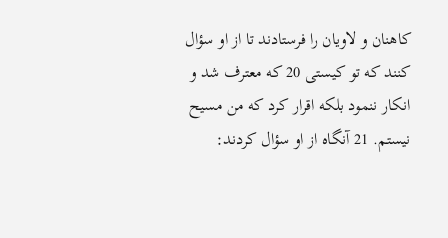کاهنان و لاویان را فرستادند تا از او سؤال كنند كه تو كیستی 20 كه معترف شد و انكار ننمود بلكه اقرار كرد كه من مسیح نیستم. 21 آنگاه از او سؤال كردند: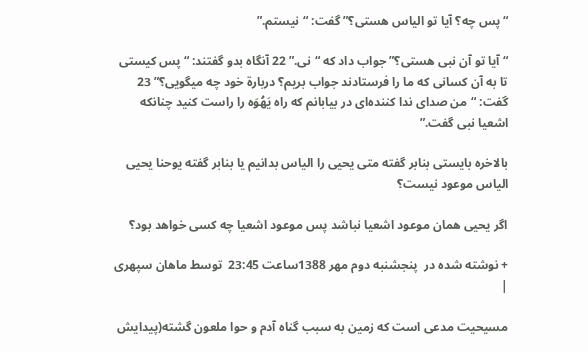“پس چه؟ آیا تو الیاس هستی؟” گفت: “نیستم.”

“آیا تو آن نبی هستی؟” جواب داد كه “نی.” 22 آنگاه بدو گفتند: “پس كیستی تا به آن كسانی كه ما را فرستادند جواب بریم؟ دربارة خود چه میگویی؟” 23 گفت: “من صدای ندا كننده‌ای در بیابانم كه راه یَهُوَه را راست كنید چنانكه اشعیا نبی گفت.”

بالاخره بایستی بنابر گفته متی یحیی را الیاس بدانیم یا بنابر گفته یوحنا یحیی الیاس موعود نیست؟

اگر یحیی همان موعود اشعیا نباشد پس موعود اشعیا چه کسی خواهد بود؟

+ نوشته شده در  پنجشنبه دوم مهر 1388ساعت 23:45  توسط ماهان سپهری  |

مسیحیت مدعی است که زمین به سبب گناه آدم و حوا ملعون گشته(پیدایش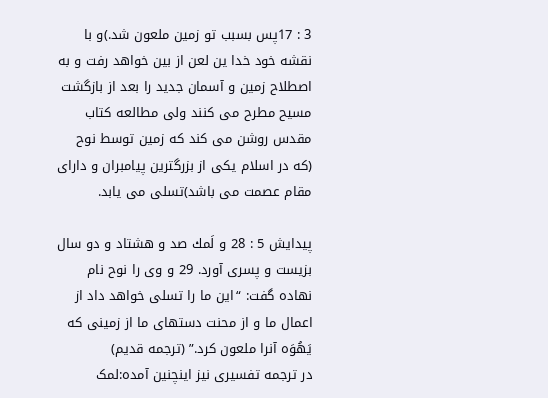3 : 17پس بسبب تو زمین ملعون شد.)و با نقشه خود خدا ین لعن از بین خواهد رفت و به اصطلاح زمین و آسمان جدید را بعد از بازگشت مسیح مطرح می کنند ولی مطالعه کتاب مقدس روشن می کند که زمین توسط نوح (که در اسلام یکی از بزرگترین پیامبران و دارای مقام عصمت می باشد)تسلی می یابد.

پیدایش 5 : 28 و لَمك صد و هشتاد و دو سال بزیست و پسری آورد. 29 و وی را نوح نام نهاده گفت: “این ما را تسلی خواهد داد از اعمال ما و از محنت دستهای ما از زمینی كه یَهُوَه آنرا ملعون كرد.” (ترجمه قدیم)                     در ترجمه تفسیری نیز اینچنین آمده:لمک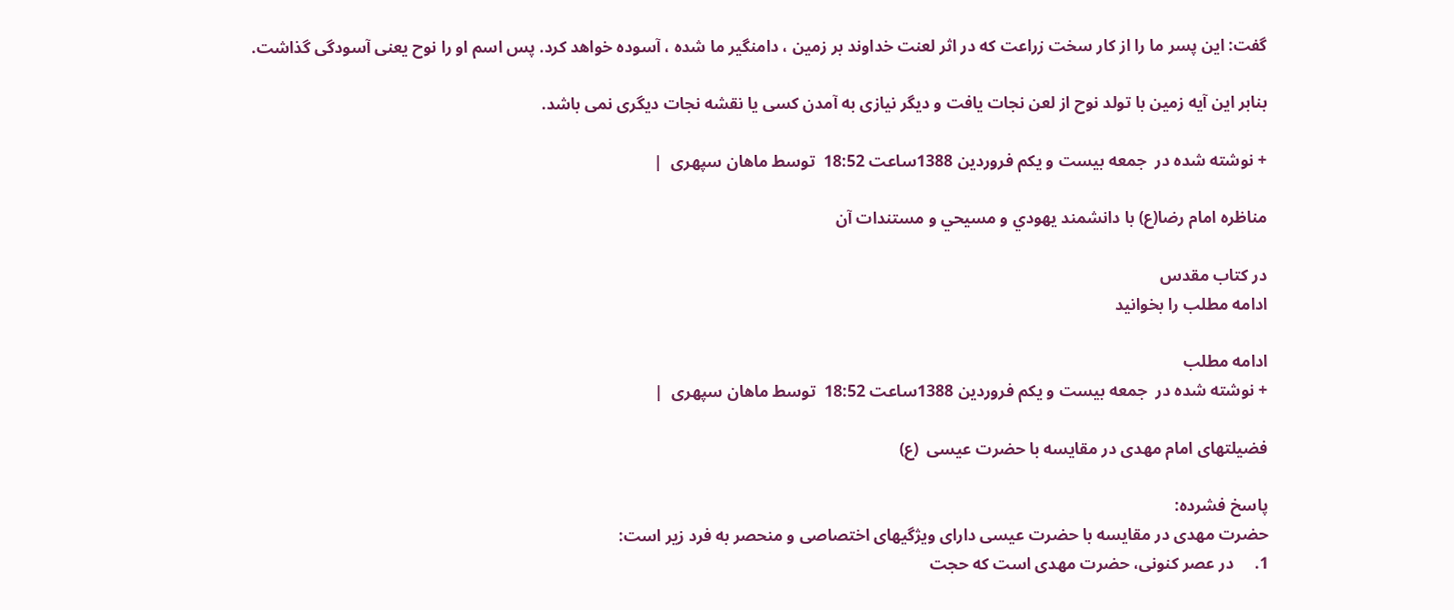گفت: این پسر ما را از کار سخت زراعت که در اثر لعنت خداوند بر زمین ، دامنگیر ما شده ، آسوده خواهد کرد. پس اسم او را نوح یعنی آسودگی گذاشت.

بنابر این آیه زمین با تولد نوح از لعن نجات یافت و دیگر نیازی به آمدن کسی یا نقشه نجات دیگری نمی باشد.

+ نوشته شده در  جمعه بیست و یکم فروردین 1388ساعت 18:52  توسط ماهان سپهری  |

مناظره امام رضا(ع) با دانشمند يهودي و مسيحي و مستندات آن

در كتاب مقدس
ادامه مطلب را بخوانید

ادامه مطلب
+ نوشته شده در  جمعه بیست و یکم فروردین 1388ساعت 18:52  توسط ماهان سپهری  |

فضیلتهای امام مهدی در مقایسه با حضرت عیسی  (ع)

پاسخ فشرده:
حضرت مهدی در مقایسه با حضرت عیسی دارای ویژگیهای اختصاصی و منحصر به فرد زیر است:
1.     در عصر کنونی، حضرت مهدی است که حجت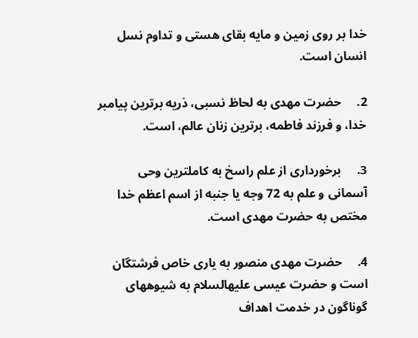خدا بر روی زمین و مایه بقای هستی و تداوم نسل انسان است.

2.     حضرت مهدی به لحاظ نسبی، ذریه برترین پیامبر خدا، و فرزند فاطمه، برترین زنان عالم، است.

3.     برخورداری از علم راسخ به کاملترین وحی آسمانی و علم به 72 وجه یا جنبه از اسم اعظم خدا مختص به حضرت مهدی است.

4.     حضرت مهدی منصور به یاری خاص فرشتگان است و حضرت عیسی علیهالسلام به شیوههای گوناگون در خدمت اهداف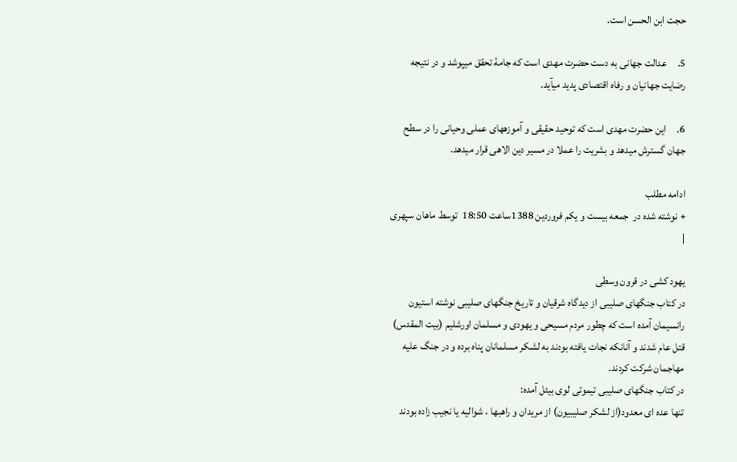حجت ابن الحسن است.

5.     عدالت جهانی به دست حضرت مهدی است که جامۀ تحقق میپوشد و در نتیجه رضایت جهانیان و رفاه اقتصادی پدید میآید.

6.     این حضرت مهدی است که توحید حقیقی و آموزههای عملی وحیانی را در سطح جهان گسترش میدهد و بشریت را عملا در مسیر دین الاهی قرار میدهد.

ادامه مطلب
+ نوشته شده در  جمعه بیست و یکم فروردین 1388ساعت 18:50  توسط ماهان سپهری  |

یهود کشی در قرون وسطی
در کتاب جنگهای صلیبی از دیدگاه شرقیان و تاریخ جنگهای صلیبی نوشته استیون رانسیمان آمده است که چطور مردم مسیحی و یهودی و مسلمان اورشلیم (بیت المقدس) قتل عام شدند و آنانکه نجات یافته بودند به لشکر مسلمانان پناه برده و در جنگ علیه مهاجمان شرکت کردند.
در کتاب جنگهای صلیبی تیموتی لوی بیئل آمده:
تنها عده ای معدود(از لشکر صلیبیون) از مریدان و راهبها ، شوالیه یا نجیب زاده بودند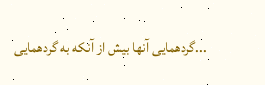...گردهمایی آنها بیش از آنکه به گردهمایی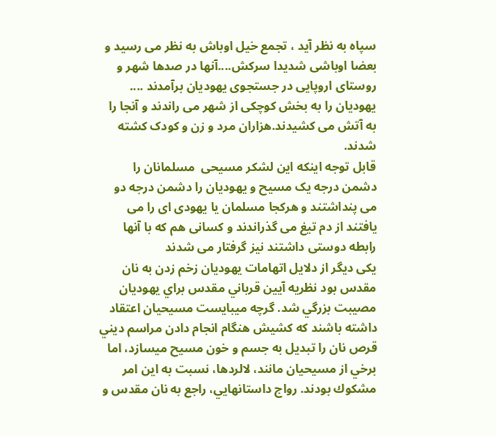سپاه به نظر آید ، تجمع خیل اوباش به نظر می رسید و بعضا اوباشی شدیدا سرکش....آنها در صدها شهر و روستای اروپایی در جستجوی یهودیان برآمدند .... یهودیان را به بخش کوچکی از شهر می راندند و آنجا را به آتش می کشیدند.هزاران مرد و زن و کودک کشته شدند.
قابل توجه اینکه این لشکر مسیحی  مسلمانان را دشمن درجه یک مسیح و یهودیان را دشمن درجه دو می پنداشتند و هرکجا مسلمان یا یهودی ای را می یافتند از دم تیغ می گذراندند و کسانی هم که با آنها رابطه دوستی داشتند نیز گرفتار می شدند
یکی دیگر از دلایل اتهامات یهودیان زخم زدن به نان مقدس بود نظريه آيين قرباني مقدس براي يهوديان مصيبت بزرگي شد. گرچه ميبايست مسيحيان اعتقاد داشته باشند كه كشيش هنگام انجام دادن مراسم ديني قرص نان را تبديل به جسم و خون مسيح ميسازد، اما برخي از مسيحيان مانند، لالردها، نسبت به اين امر مشكوك بودند. رواج داستانهايي، راجع به نان مقدس و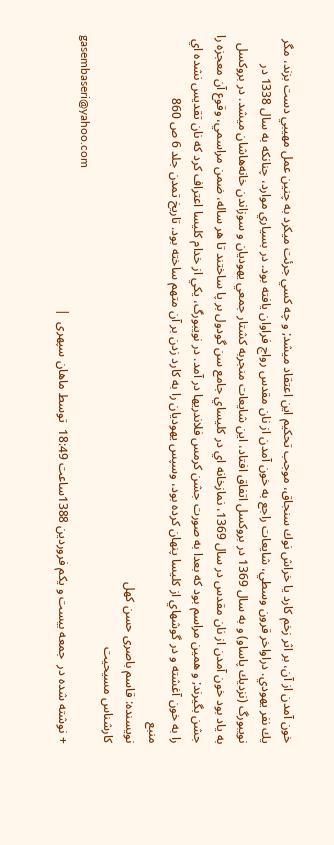خون آمدن از آن، بر اثر زخم كارد يا خراش نوك سنجاق، موجب تحكيم اين اعتقاد ميشد; و چه كسي جرئت ميكرد به چنين عمل مهيبي دست بزند، مگر يك نفر يهودي. دراواخر قرون وسطي، شايعات راجع به خون آمدن از نان مقدس رواج فراوان يافته بود. در بسياري موارد، چنانكه به سال 1338 در نويبورگ (نزديك پاساو) و به سال 1369 در بروكسل اتفاق افتاد، اين شايعات منجربه كشتار جمعي يهوديان و سوزاندن خانه‌هاشان ميشد. در بروكسل به ياد بود خون آمدن از نان مقدس در سال 1369، نمازخانه اي در كليساي جامع سن گودول بر پا ساختند تا هر ساله، ضمن مراسمي، وقوع آن معجزه را جشن بگيرند; و همين مراسم بود كه بعدا به صورت جشن كرمس فلاندريها در آمد. در نويبورگ، يكي از خدام كليسا اعتراف كرد كه نان تقديس نشده اي را به خون آغشته و در گوشهاي از كليسا پنهان كرده بود، وسپس يهوديان را به كارد زدن بر آن متهم ساخته بود. تاریخ تمدن جلد 6 ص 860
منبع
نویسنده: قاسم باصری حسن کهل
کارشناس مسیحیت
gasembaseri@yahoo.com
+ نوشته شده در  جمعه بیست و یکم فروردین 1388ساعت 18:49  توسط ماهان سپهری  |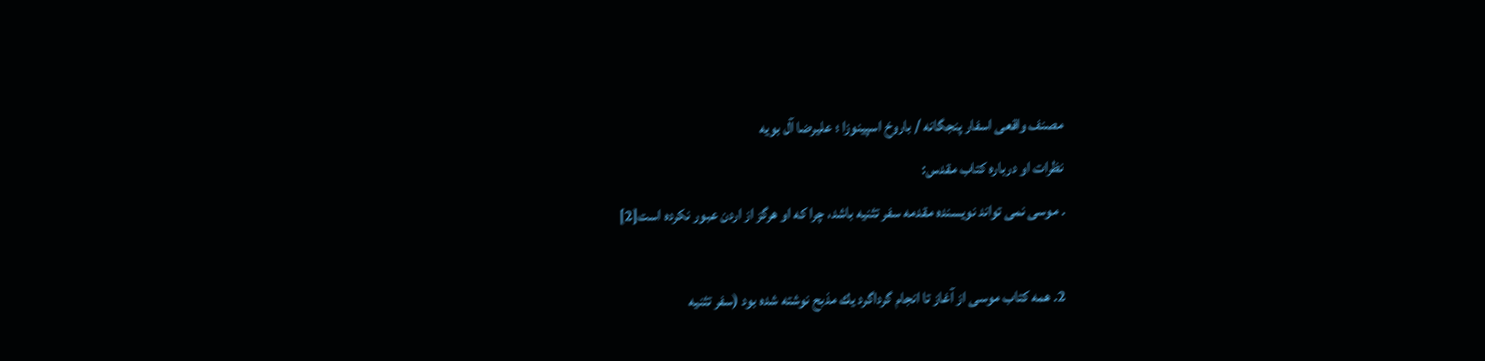مصنف واقعى اسفار پنجگانه / باروخ اسپينوزا ؛ عليرضا آل بويه
نظرات او درباره كتاب مقدس:
. موسى نمى تواند نويسنده مقدمه سفر تثنيه باشد، چرا كه او هرگز از اردن عبور نكرده است[2]

2. همه كتاب موسى از آغاز تا انجام گرداگرد يك مذبح نوشته شده بود (سفر تثنيه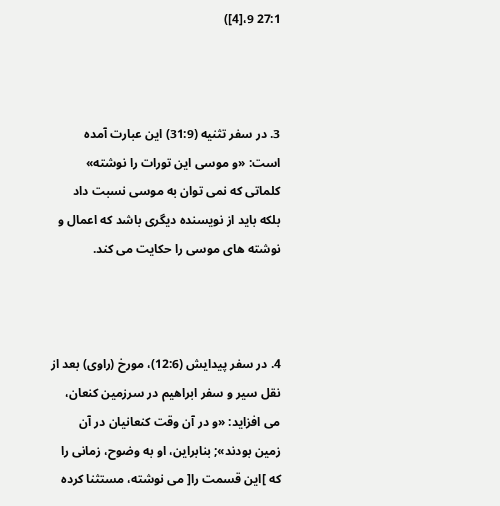27:1 9،[4])



3. در سفر تثنيه (31:9) اين عبارت آمده است: «و موسى اين تورات را نوشته» كلماتى كه نمى توان به موسى نسبت داد بلكه بايد از نويسنده ديگرى باشد كه اعمال و نوشته هاى موسى را حكايت مى كند.



4. در سفر پيدايش (12:6)، مورخ (راوى) بعد از نقل سير و سفر ابراهيم در سرزمين كنعان، مى افزايد: «و در آن وقت كنعانيان در آن زمين بودند»; بنابراين، او به وضوح، زمانى را كه ]اين قسمت را[ مى نوشته، مستثنا كرده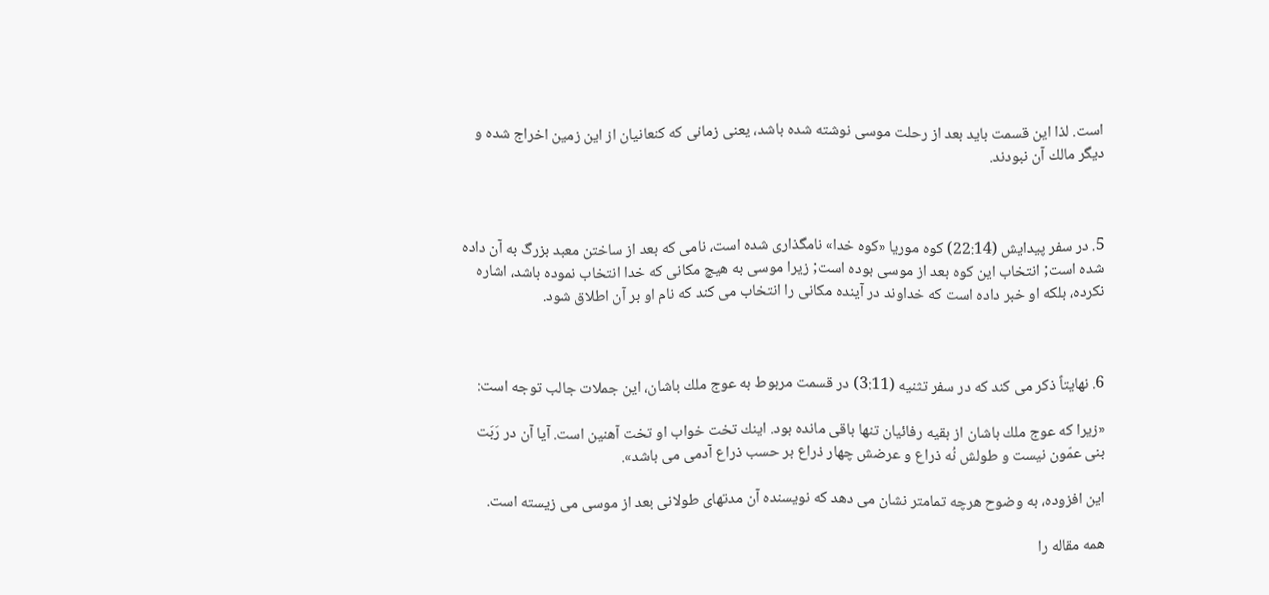است. لذا اين قسمت بايد بعد از رحلت موسى نوشته شده باشد، يعنى زمانى كه كنعانيان از اين زمين اخراج شده و ديگر مالك آن نبودند.



5. در سفر پيدايش (22:14) كوه موريا «كوه خدا» نامگذارى شده است، نامى كه بعد از ساختن معبد بزرگ به آن داده شده است; انتخاب اين كوه بعد از موسى بوده است; زيرا موسى به هيچ مكانى كه خدا انتخاب نموده باشد، اشاره نكرده، بلكه او خبر داده است كه خداوند در آينده مكانى را انتخاب مى كند كه نام او بر آن اطلاق شود.



6. نهايتاً ذكر مى كند كه در سفر تثنيه (3:11) در قسمت مربوط به عوج ملك باشان، اين جملات جالب توجه است:

«زيرا كه عوج ملك باشان از بقيه رفائيان تنها باقى مانده بود. اينك تخت خواب او تخت آهنين است. آيا آن در رَبَت بنى عمّون نيست و طولش نُه ذراع و عرضش چهار ذراع بر حسب ذراع آدمى مى باشد».

اين افزوده، به وضوح هرچه تمامتر نشان مى دهد كه نويسنده آن مدتهاى طولانى بعد از موسى مى زيسته است.

همه مقاله را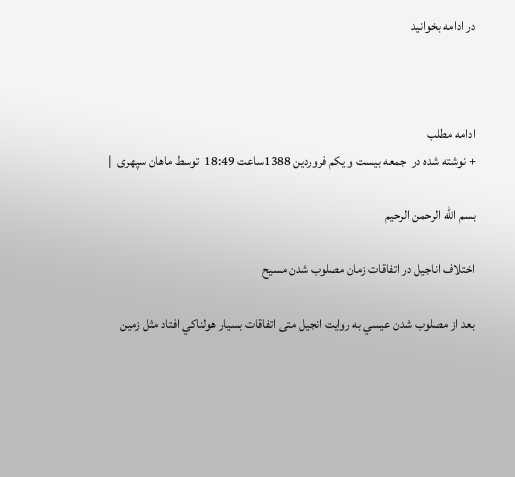در ادامه بخوانيد



ادامه مطلب
+ نوشته شده در  جمعه بیست و یکم فروردین 1388ساعت 18:49  توسط ماهان سپهری  |

بسم الله الرحمن الرحيم

اختلاف اناجیل در اتفاقات زمان مصلوب شدن مسیح

بعد از مصلوب شدن عيسي به روايت انجیل متی اتفاقات بسيار هولناكي افتاد مثل زمين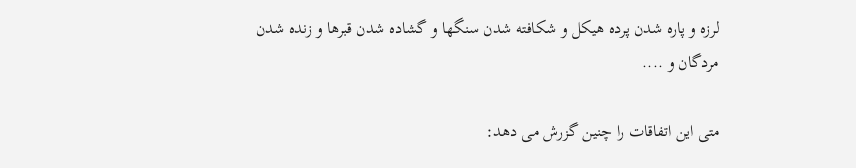لرزه و پاره شدن پرده هيكل و شكافته شدن سنگها و گشاده شدن قبرها و زنده شدن مردگان و ....

متی این اتفاقات را چنین گزرش می دهد: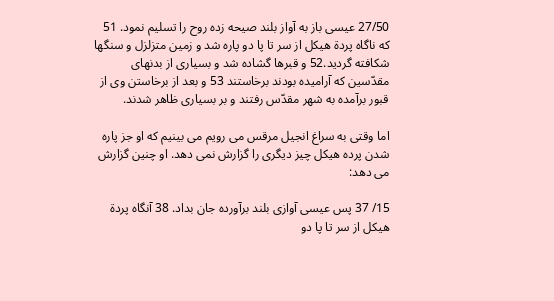27/50 عیسی باز به آواز بلند صیحه زده روح را تسلیم نمود. 51 كه ناگاه پردة هیكل از سر تا پا دو پاره شد و زمین متزلزل و سنگها شكافته گردید.52 و قبرها گشاده شد و بسیاری از بدنهای مقد‌ّسین كه آرامیده بودند برخاستند 53 و بعد از برخاستن وی از قبور برآمده به شهر مقد‌ّس رفتند و بر بسیاری ظاهر شدند.

اما وقتی به سراغ انجیل مرقس می رویم می بینیم که او جز پاره شدن پرده هیکل چیز دیگری را گزارش نمی دهد. او چنین گزارش می دهد:

15/ 37 پس عیسی آوازی بلند برآورده جان بداد. 38 آنگاه پردة هیكل از سر تا پا دو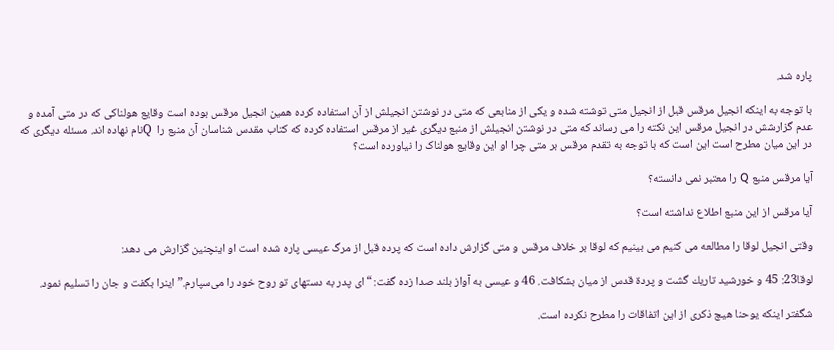پاره شد.

با توجه به اینکه انجیل مرقس قبل از انجیل متی توشته شده و یکی از منابعی که متی در نوشتن انجیلش از آن استفاده کرده همین انجیل مرقس بوده است وقایع هولناکی که در متی آمده و عدم گزارشش در انجیل مرقس این نکته را می رساند که متی در نوشتن انجیلش از منبع دیگری غیر از مرقس استفاده کرده که کتاب مقدس شناسان آن منبع را  Qنام نهاده اند. مسئله دیگری که در این میان مطرح است این است که با توجه به تقدم مرقس بر متی چرا او این وقایع هولناک را نیاورده است؟

آیا مرقس منبع Q را معتبر نمی دانسته؟

آیا مرقس از این منبع اطلاع نداشته است؟

وقتی انجیل لوقا را مطالعه می کنیم می بینیم که لوقا بر خلاف مرقس و متی گزارش داده است که پرده قبل از مرگ عیسی پاره شده است او اینچنین گزارش می دهد:

لوقا23: 45 و خورشید تاریك گشت و پردة قدس از میان بشكافت. 46 و عیسی به آواز بلند صدا زده گفت: “ای پدر به دستهای تو روح خود را می‌سپارم.” اینرا بگفت و جان را تسلیم نمود.

شگفتر اینکه یوحنا هیچ ذکری از این اتفاقات را مطرح نکرده است.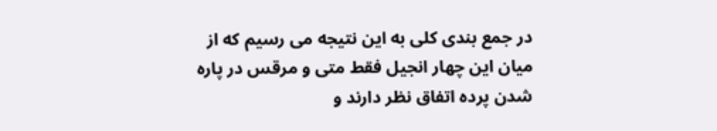در جمع بندی کلی به این نتیجه می رسیم که از میان این چهار انجیل فقط متی و مرقس در پاره شدن پرده اتفاق نظر دارند و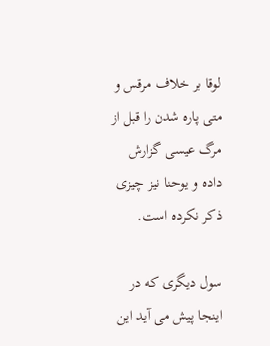لوقا بر خلاف مرقس و متی پاره شدن را قبل از مرگ عیسی گزارش داده و یوحنا نیز چیزی ذکر نکرده است.

سول دیگری که در اینجا پیش می آید این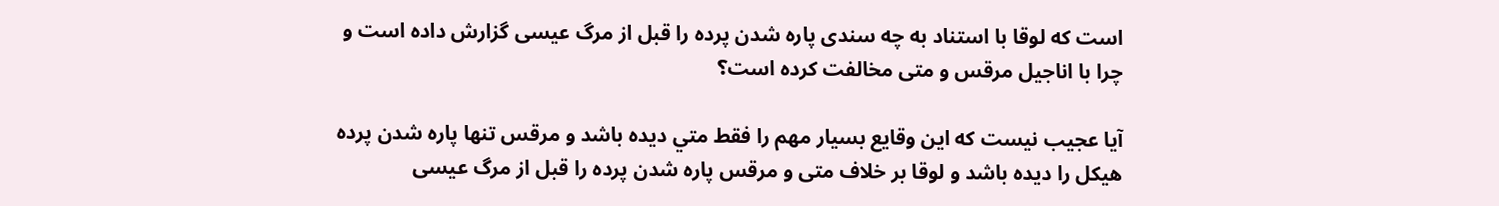است که لوقا با استناد به چه سندی پاره شدن پرده را قبل از مرگ عیسی گزارش داده است و چرا با اناجیل مرقس و متی مخالفت کرده است؟

آیا عجيب نيست كه اين وقايع بسيار مهم را فقط متي ديده باشد و مرقس تنها پاره شدن پرده هيكل را ديده باشد و لوقا بر خلاف متی و مرقس پاره شدن پرده را قبل از مرگ عیسی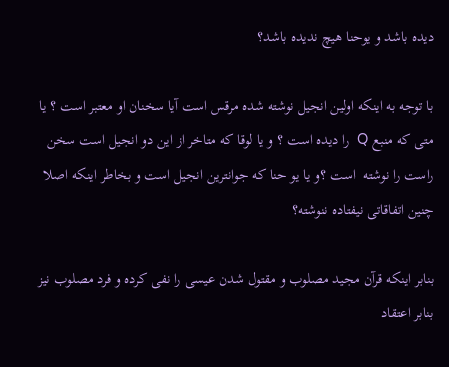دیده باشد و یوحنا هيچ نديده باشد؟

با توجه به اینکه اولین انجیل نوشته شده مرقس است آیا سخنان او معتبر است ؟ یا متی که منبع Q  را دیده است ؟ و یا لوقا که متاخر از این دو انجیل است سخن راست را نوشته  است ؟و یا یو حنا که جوانترین انجیل است و بخاطر اینکه اصلا چنین اتفاقاتی نیفتاده ننوشته؟

بنابر اینکه قرآن مجید مصلوب و مقتول شدن عیسی را نفی کرده و فرد مصلوب نیز بنابر اعتقاد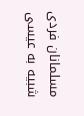مسلمانان فردی شبیه به عیسی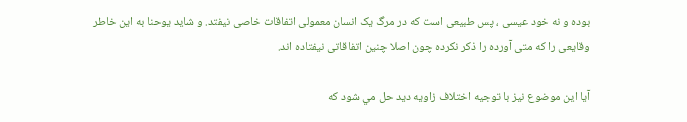بوده و نه خود عیسی ، پس طبیعی است که در مرگ یک انسان معمولی اتفاقات خاصی نیفتد. و شاید یوحنا به این خاطر وقایعی را که متی آورده را ذکر نکرده چون اصلا چنین اتفاقاتی نیفتاده اند.

آيا اين موضوع نيز با توجيه اختلاف زاويه ديد حل مي شود كه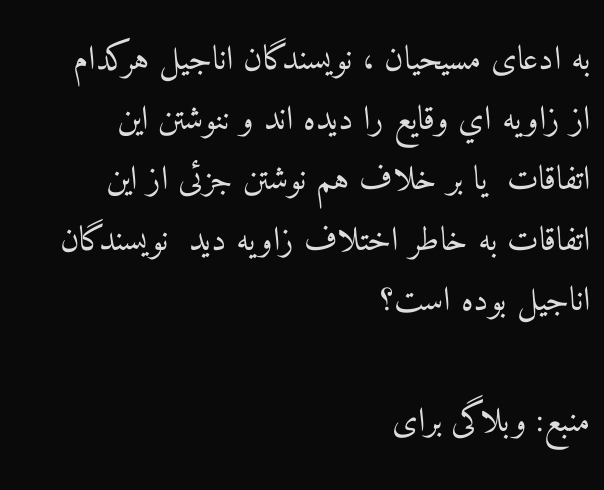به ادعای مسیحیان ، نويسندگان اناجيل هركدام از زاويه اي وقايع را ديده اند و ننوشتن اين اتفاقات  یا بر خلاف هم نوشتن جزئی از این اتفاقات به خاطر اختلاف زاويه ديد  نویسندگان اناجیل بوده است؟

منبع: وبلاگی برای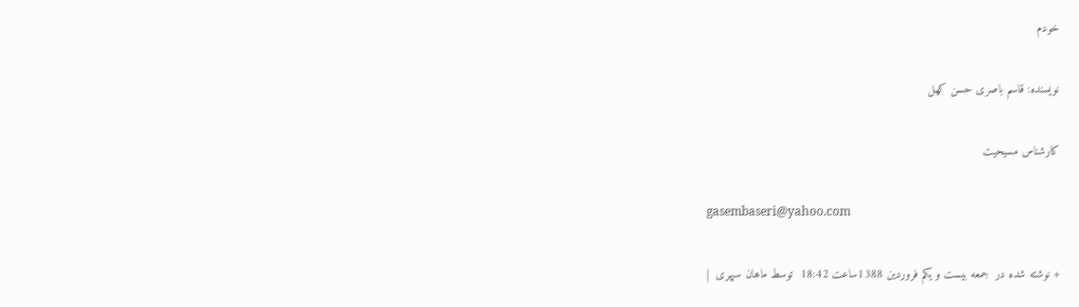خودم

نویسنده: قاسم باصری حسن کهل

کارشناس مسیحیت

gasembaseri@yahoo.com

+ نوشته شده در  جمعه بیست و یکم فروردین 1388ساعت 18:42  توسط ماهان سپهری  |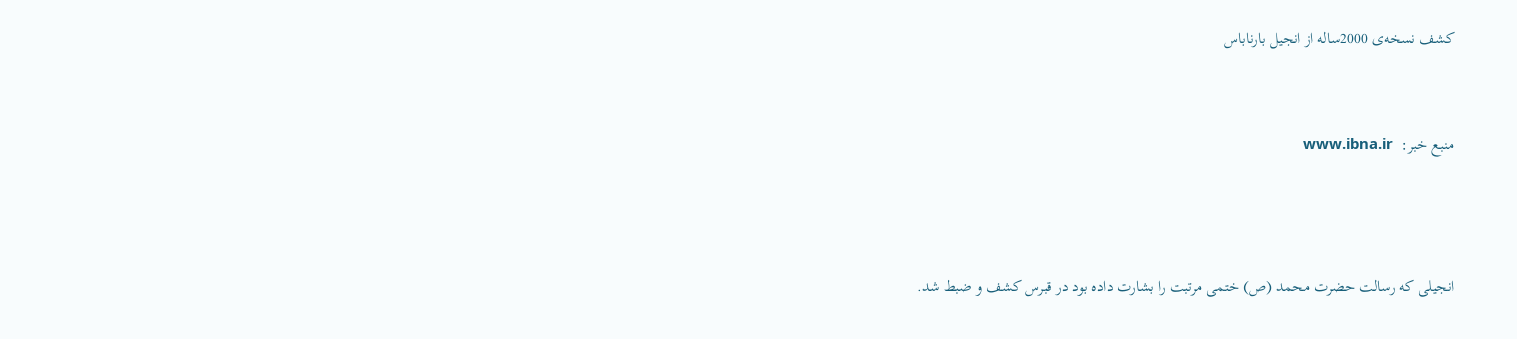كشف نسخه‌ی 2000ساله از انجیل بارناباس


منبع خبر:  www.ibna.ir



انجیلی كه رسالت حضرت محمد (ص) ختمی مرتبت را بشارت داده بود در قبرس كشف و ضبط شد.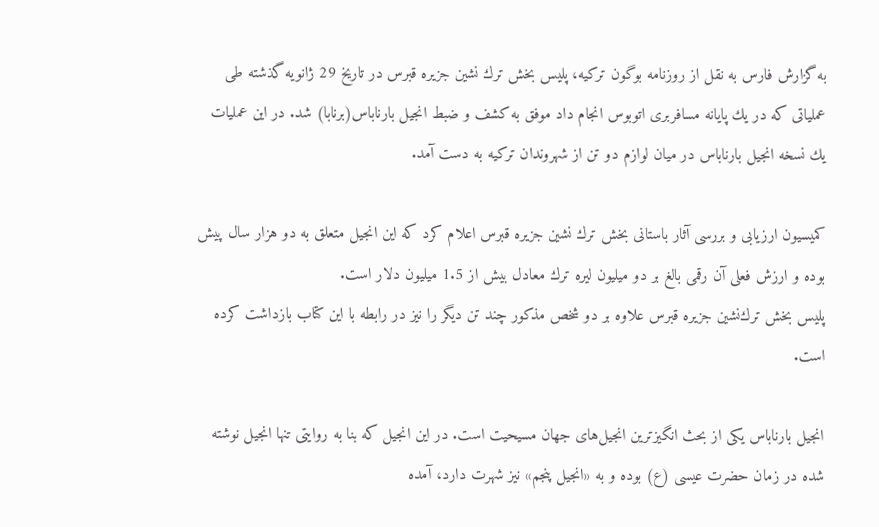به گزارش فارس به نقل از روزنامه بوگون تركیه، پلیس بخش ترك نشین جزیره قبرس در تاریخ 29 ژانویه گذشته طی عملیاتی كه در یك پایانه مسافربری اتوبوس انجام داد موفق به كشف و ضبط انجیل بارناباس(برنابا) شد. در این عملیات یك نسخه انجیل بارناباس در میان لوازم دو تن از شهروندان تركیه به دست آمد.

كمیسیون ارزیابی و بررسی آثار باستانی بخش ترك نشین جزیره قبرس اعلام كرد كه این انجیل متعلق به دو هزار سال پیش بوده و ارزش فعلی آن رقمی بالغ بر دو میلیون لیره ترك معادل بیش از 1.5 میلیون دلار است.
پلیس بخش ترك‌نشین جزیره قبرس علاوه بر دو شخص مذكور چند تن دیگر را نیز در رابطه با این كتاب بازداشت كرده است.

انجیل بارناباس یكی از بحث انگیزترین انجیل‌های جهان مسیحیت است. در این انجیل كه بنا به روایتی تنها انجیل نوشته شده در زمان حضرت عیسی (ع) بوده و به «انجیل پنجم» نیز شهرت دارد، آمده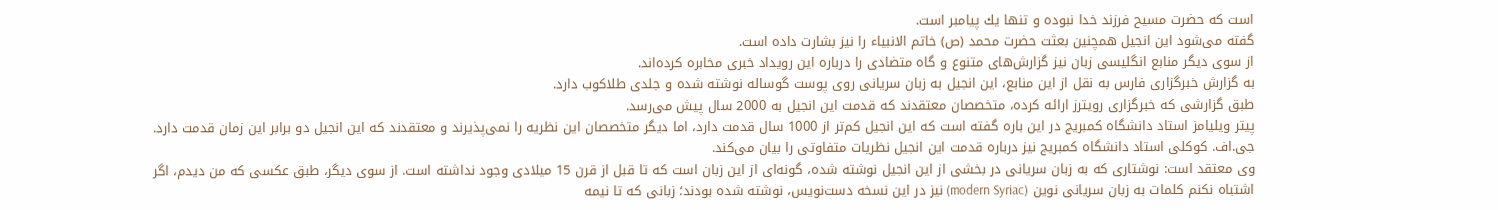است كه حضرت مسیح فرزند خدا نبوده و تنها یك پیامبر است.
گفته می‌شود این انجیل همچنین بعثت حضرت محمد (ص) خاتم الانبیاء را نیز بشارت داده است.
از سوی دیگر منابع انگلیسی زبان نیز گزارش‌های متنوع و گاه متضادی را درباره این رویداد خبری مخابره كرده‌اند.
به گزارش خبرگزاری فارس به نقل از این منابع، این انجیل به زبان سریانی روی پوست گوساله نوشته شده و جلدی طلاكوب دارد.
طبق گزارشی كه خبرگزاری رویترز ارائه كرده، متخصصان معتقدند كه قدمت این انجیل به 2000 سال پیش می‌رسد.
پیتر ویلیامز استاد دانشگاه كمبریج در این باره گفته است كه این انجیل كم‌تر از 1000 سال قدمت دارد، اما دیگر متخصصان این نظریه را نمی‌پذیرند و معتقدند كه این انجیل دو برابر این زمان قدمت دارد.
جی.اف. كوكلی استاد دانشگاه كمبریج نیز درباره قدمت این انجیل نظریات متفاوتی را بیان می‌كند.
وی معتقد است: نوشتاری كه به زبان سریانی در بخشی از این انجیل نوشته شده، گونه‌ای از این زبان است كه تا قبل از قرن 15 میلادی وجود نداشته است. از سوی دیگر، طبق عكسی كه من دیدم، اگر اشتباه نكنم كلمات به زبان سریانی نوین (modern Syriac) نیز در این نسخه دست‌نویس، نوشته شده بودند؛ زبانی كه تا نیمه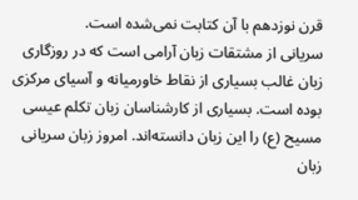قرن نوزدهم با آن كتابت نمی‌شده است.
سریانی از مشتقات زبان آرامی است كه در روزگاری زبان غالب بسیاری از نقاط خاورمیانه و آسیای مركزی بوده است. بسیاری از كارشناسان زبان تكلم عیسی مسیح (ع) را این زبان دانسته‌اند. امروز زبان سریانی زبان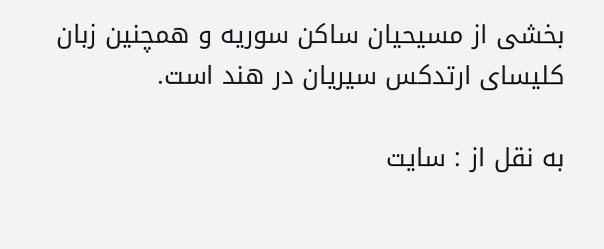بخشی از مسیحیان ساكن سوریه و همچنین زبان كلیسای ارتدكس سیریان در هند است.

به نقل از : سایت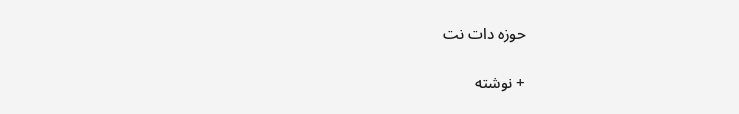حوزه دات نت

+ نوشته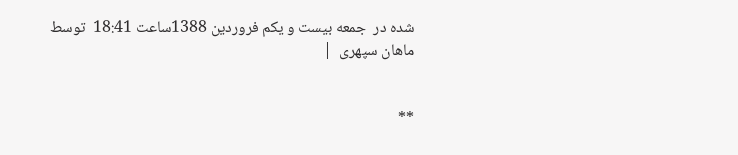شده در  جمعه بیست و یکم فروردین 1388ساعت 18:41  توسط ماهان سپهری  |


**